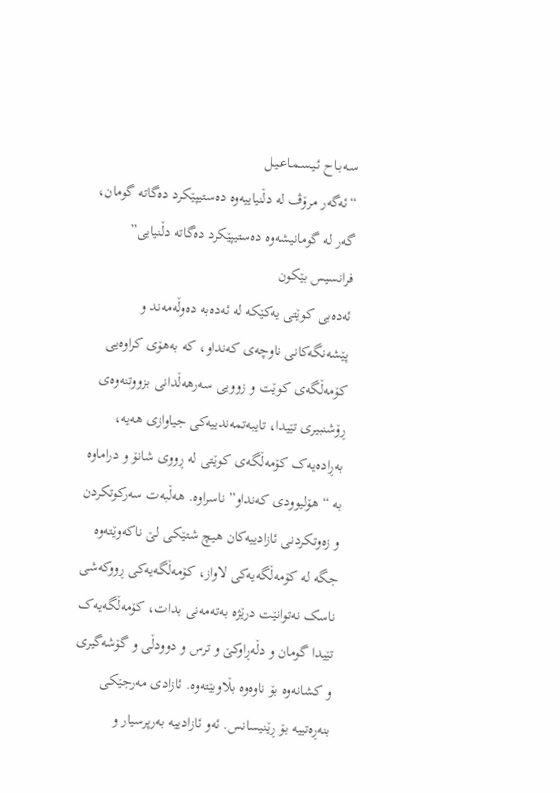سـەبـاح ئـیـسـمـاعـیـل
“ئەگەر مرۆڤ لە دڵنیاییەوە دەستیپێکرد دەگاتە گومان،
گەر لە گومانیشەوە دەستیپێکرد دەگاتە دڵنیایی”
فرانسیس بێکون
ئەدەبی کوێتی یەکێکە لە ئەدەبە دەوڵەمەند و پێشەنگەکانی ناوچەی کەنداو، کە بەهۆی کراوەیی کۆمەڵگەی کوێت و زوویی سەرهەڵدانی بزووتنەوەی ڕۆشنبیری تێیدا، تایبەتمەندییەکی جیاوازی هەیە، بەڕادەیەک کۆمەڵگەی کوێتی لە ڕووی شانۆ و دراماوە بە “هۆلیوودی کەنداو” ناسراوە. هەڵبەت سەرکوتکردن و زەوتکردنی ئازادییەکان هیچ شتێکی لێ ناکەوێتەوە جگە لە کۆمەڵگەیەکی لاواز، کۆمەڵگەیەکی ڕووکەشی ناسک نەتوانێت درێژە بەتەمەنی بدات، کۆمەڵگەیەک تێیدا گومان و دڵەڕاوکێ و ترس و دوودڵی و گۆشەگیری و کشانەوە بۆ ناوەوە بڵاوبێتەوە. ئازادی مەرجێکی بنەڕەتییە بۆ ڕێنیسانس. ئەو ئازادییە بەرپرسیار و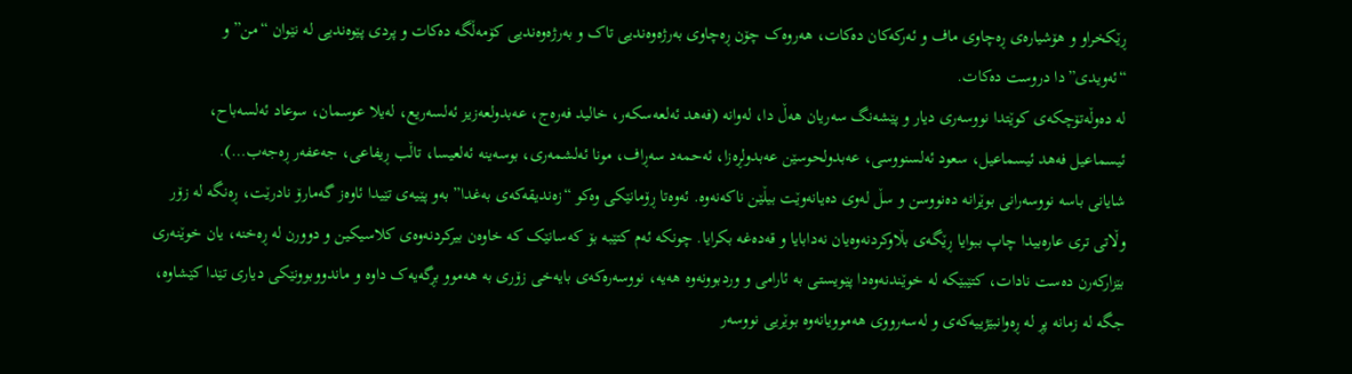ڕێکخراو و هۆشیارەی ڕەچاوی ماف و ئەرکەکان دەکات، هەروەک چۆن ڕەچاوی بەرژەوەندیی تاک و بەرژەوەندیی کۆمەڵگە دەکات و پردی پێوەندیی لە نێوان “من” و “ئەویدی”دا دروست دەکات.
لە دەوڵەتۆچکەی کوێتدا نووسەری دیار و پێشەنگ سەریان هەڵ دا، لەوانە (فەهد ئەلعەسکەر، خالید فەرەج، عەبدولعەزیز ئەلسەریع، لەیلا عوسمان، سوعاد ئەلسەباح، ئیسماعیل فەهد ئیسماعیل، سعود ئەلسنووسی، عەبدولحوسێن عەبدولڕەزا، ئەحمەد سەڕاف، مونا ئەلشمەری، بوسەینە ئەلعیسا، تاڵب ڕیفاعی، جەعفەر ڕەجەب…).
شایانی باسە نووسەرانی بوێرانە دەنووسن و سڵ لەوی دەیانەوێت بیڵێن ناکەنەوە. ئەوەتا ڕۆمانێکی وەکو “زەندیقەکەی بەغدا” بەو پێیەی تێیدا ئاوەز گەمارۆ نادرێت، ڕەنگە لە زۆر وڵاتی تری عارەبیدا چاپ ببوایا ڕێگەی بڵاوکردنەوەیان نەدابایا و قەدەغە بکرایا. چونکە ئەم کتێبە بۆ کەسانێک کە خاوەن بیرکردنەوەی کلاسیکین و دوورن لە ڕەخنە، یان خوێنەری بێزارکەرن دەست نادات، کتێبێکە لە خوێندنەوەدا پێویستی بە ئارامی و وردبوونەوە هەیە، نووسەرەکەی بایەخی زۆری بە هەموو بڕگەیەک داوە و ماندووبوونێکی دیاری تێدا کێشاوە، جگە لە زمانە پڕ لە ڕەوانبێژییەکەی و لەسەرووی هەموویانەوە بوێریی نووسەر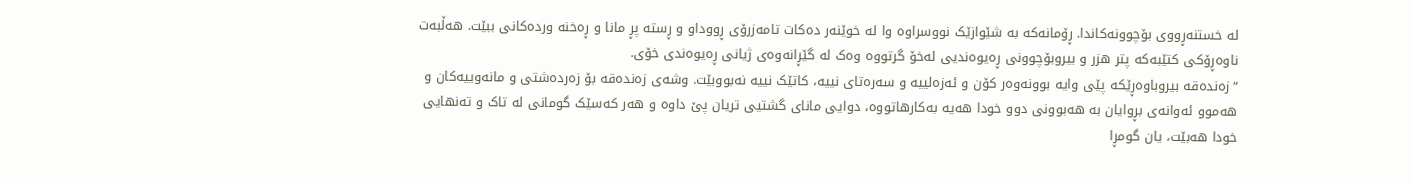لە خستنەڕووی بۆچوونەکاندا. ڕۆمانەکە بە شێوازێک نووسراوە وا لە خوێنەر دەکات تامەزرۆی ڕووداو و ڕستە پڕ مانا و ڕەخنە وردەکانی ببێت. هەڵبەت ناوەڕۆکی کتێبەکە پتر هزر و بیروبۆچوونی ڕەیوەندیی لەخۆ گرتووە وەک لە گێڕانەوەی ژیانی ڕەیوەندی خۆی.
“زەندەقە بیروباوەڕێکە پێی وایە بوونەوەر کۆن و ئەزەلییە و سەرەتای نییە، کاتێک نییە نەبووبێت. وشەی زەندەقە بۆ زەردەشتی و مانەوییەکان و هەموو ئەوانەی بڕوایان بە هەبوونی دوو خودا هەیە بەکارهاتووە، دوایی مانای گشتیی تریان پێ داوە و هەر کەسێک گومانی لە تاک و تەنهایی خودا هەبێت، یان گومڕا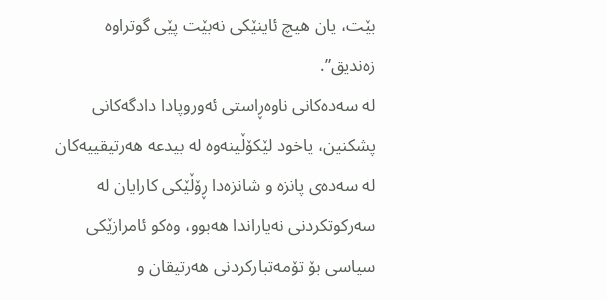بێت، یان هیچ ئاینێکی نەبێت پێی گوتراوە زەندیق”.
لە سەدەکانی ناوەڕاستی ئەوروپادا دادگەکانی پشکنین، یاخود لێکۆڵینەوە لە بیدعە هەرتیقییەکان لە سەدەی پانزە و شانزەدا ڕۆڵێکی کارایان لە سەرکوتکردنی نەیاراندا هەبوو، وەکو ئامرازێکی سیاسی بۆ تۆمەتبارکردنی هەرتیقان و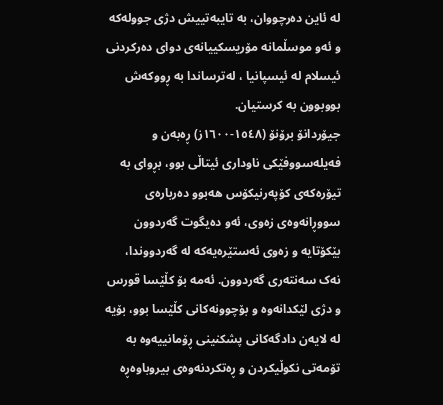لە ئاین دەرچووان، بە تایبەتییش دژی جوولەکە و ئەو موسڵمانە مۆریسکییانەی دوای دەرکردنی ئیسلام لە ئیسپانیا ، لەترساندا بە ڕووکەش بووبوون بە کرستیان.
جیۆردانۆ برۆنۆ (١٥٤٨-١٦٠٠ز) ڕەبەن و فەیلەسووفێکی ناوداری ئیتاڵی بوو، بڕوای بە تیۆرەکەی کۆپەرنیکۆس هەبوو دەربارەی سووڕانەوەی زەوی، ئەو دەیگوت گەردوون بێکۆتایە و زەوی ئەستێرەیەکە لە گەردووندا، نەک سەنتەری گەردوون. ئەمە بۆ کڵێسا قورس و دژی لێکدانەوە و بۆچوونەکانی کڵێسا بوو، بۆیە لە لایەن دادگەکانی پشکنینی ڕۆمانییەوە بە تۆمەتی نکوڵیکردن و ڕەتکردنەوەی بیروباوەڕە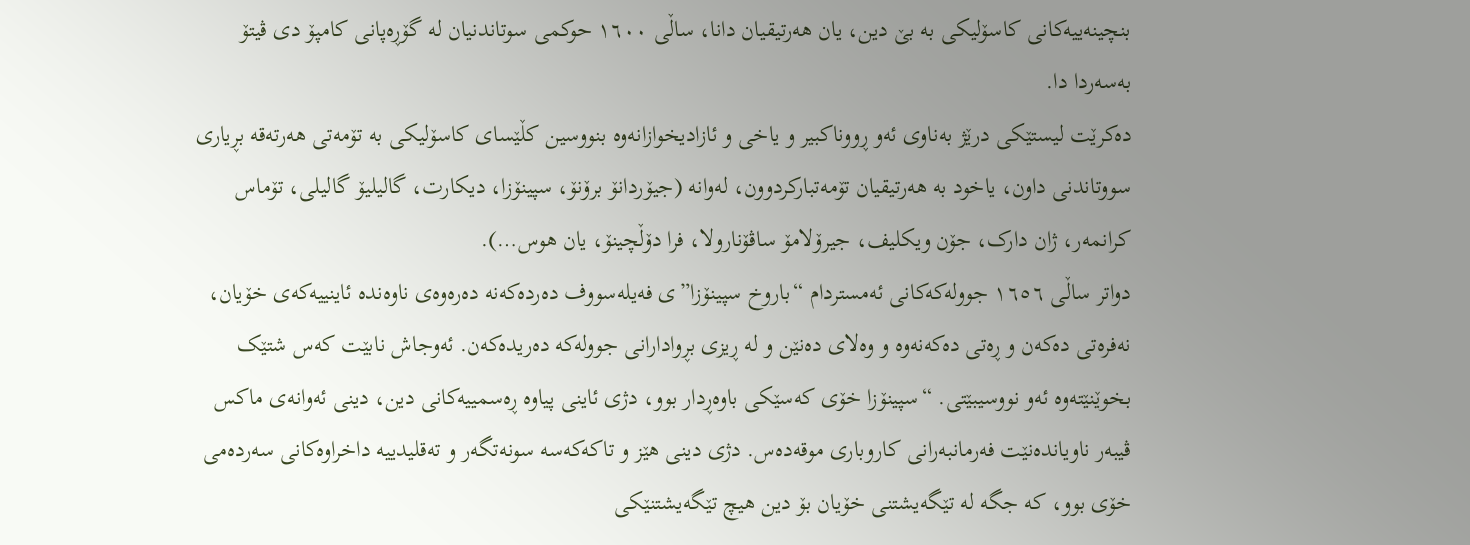بنچینەییەکانی کاسۆلیکی بە بێ دین، یان هەرتیقیان دانا، ساڵی ١٦٠٠ حوکمی سوتاندنیان لە گۆڕەپانی کامپۆ دی ڤیتۆ بەسەردا دا.
دەکرێت لیستێکی درێژ بەناوی ئەو ڕووناکبیر و یاخی و ئازادیخوازانەوە بنووسین کڵێسای کاسۆلیکی بە تۆمەتی هەرتەقە بڕیاری سووتاندنی داون، یاخود بە هەرتیقیان تۆمەتبارکردوون، لەوانە (جیۆردانۆ برۆنۆ، سپینۆزا، دیکارت، گالیلیۆ گالیلی، تۆماس کرانمەر، ژان دارک، جۆن ویکلیف، جیرۆلامۆ ساڤۆنارولا، فرا دۆڵچینۆ، یان هوس…).
دواتر ساڵی ١٦٥٦ جوولەکەکانی ئەمستردام “باروخ سپینۆزا”ی فەیلەسووف دەردەکەنە دەرەوەی ناوەندە ئاینییەکەی خۆیان، نەفرەتی دەکەن و ڕەتی دەکەنەوە و وەلای دەنێن و لە ڕیزی بڕوادارانی جوولەکە دەریدەکەن. ئەوجاش نابێت کەس شتێک بخوێنێتەوە ئەو نووسیبێتی. “سپینۆزا خۆی کەسێکی باوەڕدار بوو، دژی ئاینی پیاوە ڕەسمییەکانی دین، دینی ئەوانەی ماکس ڤیبەر ناویاندەنێت فەرمانبەرانی کاروباری موقەدەس. دژی دینی هێز و تاکەکەسە سونەتگەر و تەقلیدییە داخراوەکانی سەردەمی خۆی بوو، کە جگە لە تێگەیشتنی خۆیان بۆ دین هیچ تێگەیشتنێکی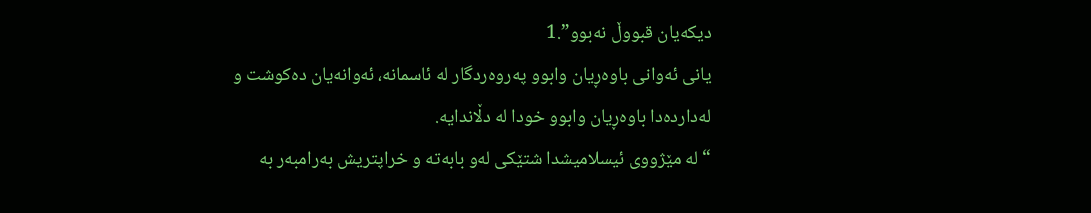دیکەیان قبووڵ نەبوو”.1
یانی ئەوانی باوەڕیان وابوو پەروەردگار لە ئاسمانە، ئەوانەیان دەکوشت و لەداردەدا باوەڕیان وابوو خودا لە دڵاندایە.
“لە مێژووی ئیسلامیشدا شتێکی لەو بابەتە و خراپتریش بەرامبەر بە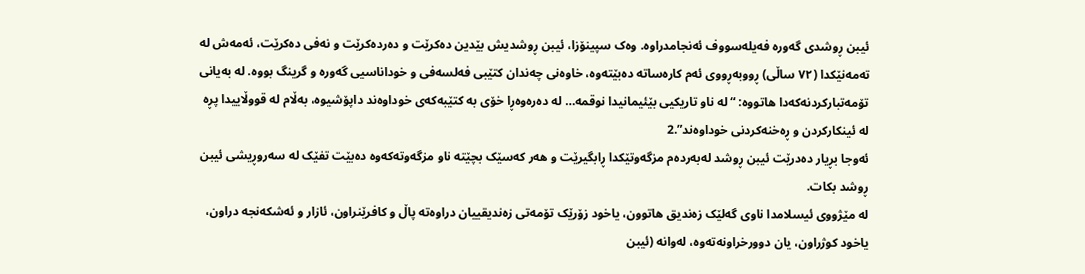ئیبن ڕوشدی گەورە فەیلەسووف ئەنجامدراوە. وەک سپینۆزا، ئیبن ڕوشدیش بێدین دەکرێت و دەردەکرێت و نەفی دەکرێت، ئەمەش لە تەمەنێکدا (٧٢ ساڵی) ڕووبەڕووی ئەم کارەساتە دەبێتەوە، خاوەنی چەندان کتێبی فەلسەفی و خوداناسیی گەورە و گرینگ بووە. لە بەیانی تۆمەتبارکردنەکەدا هاتووە: “لە ناو تاریکیی بێئیمانیدا نوقمە… لە دەرەوەڕا خۆی بە کتێبەکەی خوداوەند داپۆشیوە، بەڵام لە قووڵاییدا پڕە لە ئینکارکردن و ڕەخنەکردنی خوداوەند”.2
ئەوجا بڕیار دەدرێت ئیبن ڕوشد لەبەردەم مزگەوتێکدا ڕابگیرێت و هەر کەسێک بچێتە ناو مزگەوتەکەوە دەبێت تفێک لە سەروڕیشی ئیبن ڕوشد بکات.
لە مێژووی ئیسلامدا ناوی گەلێک زەندیق هاتوون، یاخود زۆرێک تۆمەتی زەندیقییان دراوەتە پاڵ و کافرێنراون، ئازار و ئەشکەنجە دراون، یاخود کوژراون، یان دوورخراونەتەوە، لەوانە (ئیبن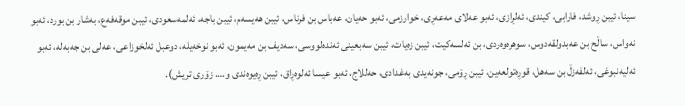سینا، ئیبن ڕوشد، فارابی، کیندی، ئەلڕازی، ئەبو عەلای مەعەڕی، خوارزمی، ئەبو حەیان، عەباس بن فرناس، ئیبن هەیسەم، ئیبن باجە، ئەلمەسعودی، ئیبن موقەفەع، بەشار بن بورد، ئەبو نەواس، ساڵح بن عەبدولقەدوس، سوهرەوەردی، بن ئەلسەکیت، ئیبن زەیات، ئیبن سەبعینی ئەندەلووسی، سەدیف بن مەیمون، ئەبو نوخەیلە، دوعبل ئەلخوزاعی، عەلی بن جەبەلە، ئەبو ئەلیەنبوغی، ئەلفەزڵ بن سەهل، قوڕەتولعەین، ئیبن ڕۆمی، جونەیدی بەغدادی، حەللاج، ئەبو عیسا ئەلوەڕاق، ئیبن ڕەیوەندی و…. زۆری تریش).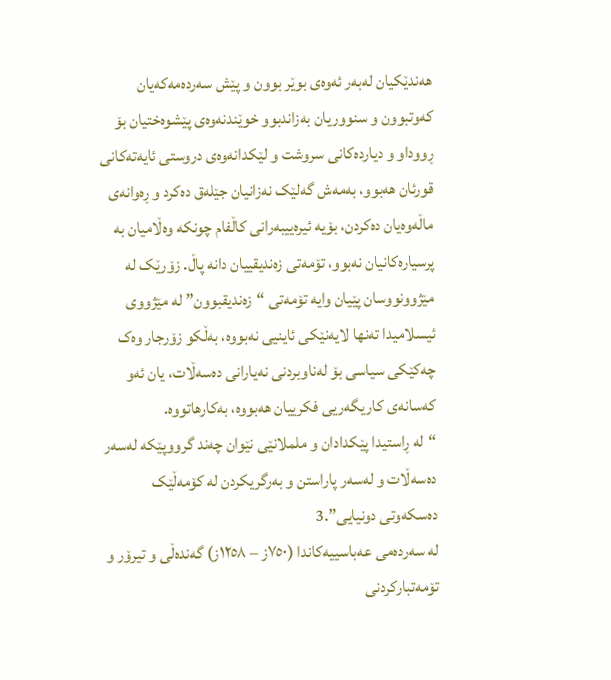هەندێکیان لەبەر ئەوەی بوێر بوون و پێش سەردەمەکەیان کەوتبوون و سنووریان بەزاندبوو خوێندنەوەی پێشوەختیان بۆ ڕووداو و دیاردەکانی سروشت و لێکدانەوەی دروستی ئایەتەکانی قورئان هەبوو، بەمەش گەلێک نەزانیان جێلەق دەکرد و ڕەوانەی ماڵەوەیان دەکردن، بۆیە ئیرەییبەرانی کاڵفام چونکە وەڵامیان بە پرسیارەکانیان نەبوو، تۆمەتی زەندیقییان دانە پاڵ. زۆرێک لە مێژوونووسان پێیان وایە تۆمەتی “زەندیقبوون” لە مێژووی ئیسلامیدا تەنها لایەنێکی ئاینیی نەبووە، بەڵکو زۆرجار وەک چەکێکی سیاسی بۆ لەناوبردنی نەیارانی دەسەڵات، یان ئەو کەسانەی کاریگەریی فکرییان هەبووە، بەکارهاتووە.
“لە ڕاستیدا پێکدادان و ململانێی نێوان چەند گرووپێکە لەسەر دەسەڵات و لەسەر پاراستن و بەرگریکردن لە کۆمەڵێک دەسکەوتی دونیایی”.3
لە سەردەمی عەباسییەکاندا (٧٥٠ز – ١٢٥٨ز) گەندەڵی و تیرۆر و تۆمەتبارکردنی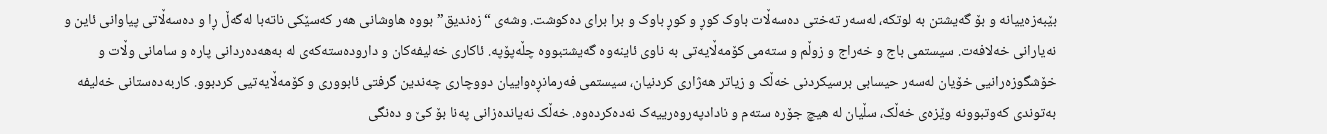بێبەزەییانە و بۆ گەیشتن بە لوتکە، لەسەر تەختی دەسەڵات باوک کوڕ و کوڕ باوک و برا برای دەکوشت. وشەی “زەندیق” بووە هاوشانی هەر کەسێکی ناتەبا لەگەڵ ڕا و دەسەڵاتی پیاوانی ئاین و نەیارانی خەلافەت. سیستمی باج و خەراج و زوڵم و ستەمی کۆمەڵایەتی بە ناوی ئاینەوە گەیشتبووە چڵەپۆپە. ئاکاری خەلیفەکان و دارودەستەکەی لە بەهەدەردانی پارە و سامانی وڵات و خۆشگوزەرانیی خۆیان لەسەر حیسابی برسیکردنی خەڵک و زیاتر هەژاری کردنیان، سیستمی فەرمانڕەواییان دووچاری چەندین گرفتی ئابووری و کۆمەڵایەتیی کردبوو. کاربەدەستانی خەلیفە بەتوندی کەوتبوونە وێزەی خەڵک، سڵیان لە هیچ جۆرە ستەم و نادادپەروەرییەک نەدەکردەوە. خەڵک نەیاندەزانی پەنا بۆ کێ و دەنگی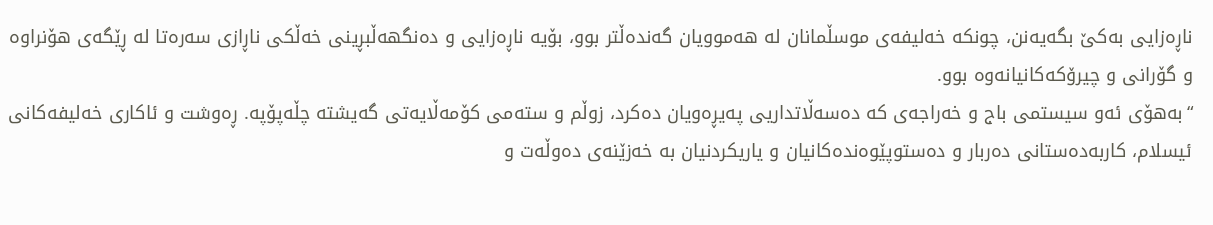ناڕەزایی بەکێ بگەیەنن، چونکە خەلیفەی موسڵمانان لە هەموویان گەندەڵتر بوو، بۆیە ناڕەزایی و دەنگهەڵبڕینی خەڵکی ناڕازی سەرەتا لە ڕێگەی هۆنراوە و گۆرانی و چیرۆکەکانیانەوە بوو.
“بەهۆی ئەو سیستمی باج و خەراجەی کە دەسەڵاتداریی پەیڕەویان دەکرد، زوڵم و ستەمی کۆمەڵایەتی گەیشتە چڵەپۆپە. ڕەوشت و ئاکاری خەلیفەکانی ئیسلام، کاربەدەستانی دەربار و دەستوپێوەندەکانیان و یاریکردنیان بە خەزێنەی دەوڵەت و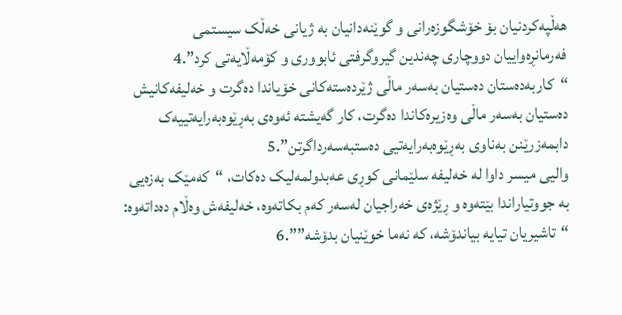هەڵپەکردنیان بۆ خۆشگوزەرانی و گوێنەدانیان بە ژیانی خەڵک سیستمی فەرمانڕەواییان دووچاری چەندین گیروگرفتی ئابووری و کۆمەڵایەتی کرد”.4
“کاربەدەستان دەستیان بەسەر ماڵی ژێردەستەکانی خۆیاندا دەگرت و خەلیفەکانیش دەستیان بەسەر ماڵی وەزیرەکاندا دەگرت، کار گەیشتە ئەوەی بەڕێوەبەرایەتییەک دابمەزرێنن بەناوی بەڕێوەبەرایەتیی دەستبەسەرداگرتن”.5
والیی میسر داوا لە خەلیفە سلێمانی کوڕی عەبدولمەلیک دەکات، “کەمێک بەزەیی بە جووتیاراندا بێتەوە و ڕێژەی خەراجیان لەسەر کەم بکاتەوە، خەلیفەش وەڵام دەداتەوە:
“تاشیریان تیایە بیاندۆشە، کە نەما خوێنیان بدۆشە””.6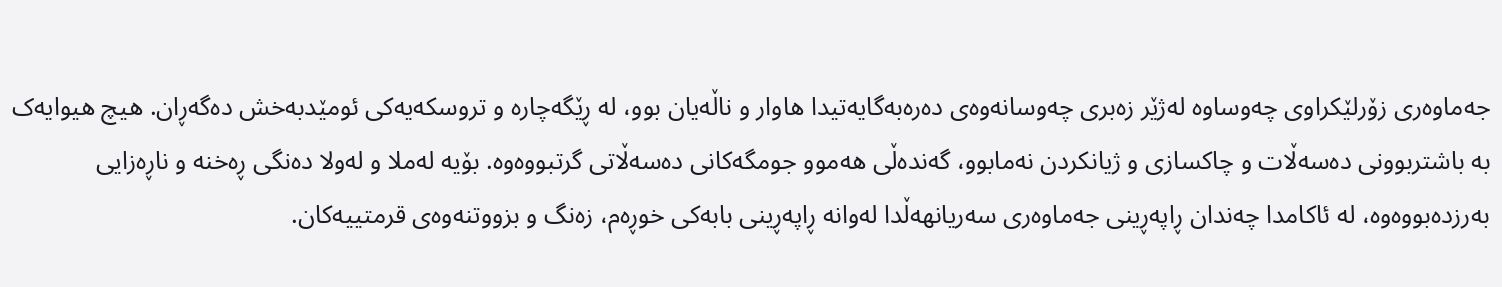جەماوەری زۆرلێکراوی چەوساوە لەژێر زەبری چەوسانەوەی دەرەبەگایەتیدا هاوار و ناڵەیان بوو، لە ڕێگەچارە و تروسکەیەکی ئومێدبەخش دەگەڕان. هیچ هیوایەک بە باشتربوونی دەسەڵات و چاکسازی و ژیانکردن نەمابوو، گەندەڵی هەموو جومگەکانی دەسەڵاتی گرتبووەوە. بۆیە لەملا و لەولا دەنگی ڕەخنە و ناڕەزایی بەرزدەبووەوە، لە ئاکامدا چەندان ڕاپەڕینی جەماوەری سەریانهەڵدا لەوانە ڕاپەڕینی بابەکی خوڕەم، زەنگ و بزووتنەوەی قرمتییەکان.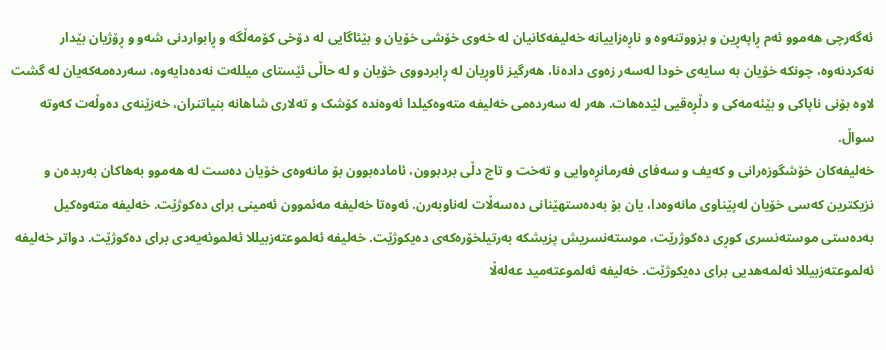ئەگەرچی هەموو ئەم ڕاپەڕین و بزووتنەوە و ناڕەزاییانە خەلیفەکانیان لە خەوی خۆشی خۆیان و بێئاگایی لە دۆخی کۆمەڵگە و ڕابواردنی شەو و ڕۆژیان بێدار نەکردنەوە، چونکە خۆیان بە سایەی خودا لەسەر زەوی دادەنا، هەرگیز ئاوڕیان لە ڕابردووی خۆیان و لە حاڵی ئێستای میللەت نەدەدایەوە، سەردەمەکەیان لە گشت لاوە بۆنی ناپاکی و بێئەمەکی و دڵڕەقیی لێدەهات. هەر لە سەردەمی خەلیفە متەوەکیلدا ئەوەندە کۆشک و تەلاری شاهانە بنیاتنران، خەزێنەی دەوڵەت کەوتە سواڵ.
خەلیفەکان خۆشگوزەرانی و کەیف و سەفای فەرمانڕەوایی و تەخت و تاج دڵی بردبوون، ئامادەبوون بۆ مانەوەی خۆیان دەست لە هەموو بەهاکان بەربدەن و نزیکترین کەسی خۆیان لەپێناوی مانەوەدا، یان بۆ بەدەستهێنانی دەسەڵات لەناوبەرن. ئەوەتا خەلیفە مەئموون ئەمینی برای دەکوژێت. خەلیفە متەوەکیل بەدەستی موستەنسری کوڕی دەکوژرێت، موستەنسریش پزیشکە بەرتیلخۆرەکەی دەیکوژێت. خەلیفە ئەلموعتەزبیللا ئەلموئەیەدی برای دەکوژێت. دواتر خەلیفە ئەلموعتەزبیللا ئەلمەهدیی برای دەیکوژێت. خەلیفە ئەلموعتەمید عەلەڵا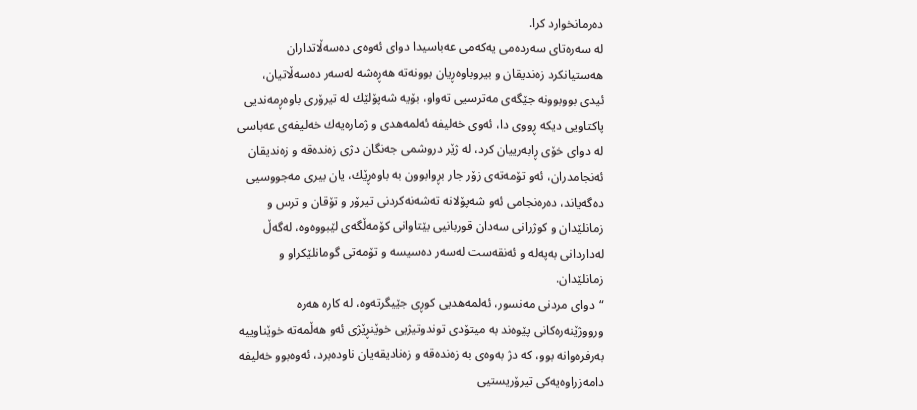دەرمانخوارد کرا.
لە سەرەتای سەردەمی یەکەمی عەباسیدا دوای ئەوەی دەسەڵاتداران هەستیانکرد زەندیقان و بیروباوەڕیان بوونەتە هەڕەشە لەسەر دەسەڵاتیان، ئیدی بووبوونە جێگەی مەترسیی تەواو، بۆیە شەپۆلێك لە تیرۆری باوەڕمەندیی پاكتاویی دیكە ڕووی دا، ئەوی خەلیفە ئەلمەهدی و ژمارەیەك خەلیفەی عەباسی لە دوای خۆی ڕابەرییان كرد، لە ژێر دروشمی جەنگان دژی زەندەقە و زەندیقان ئەنجامدران، ئەو تۆمەتەی زۆر جار بڕوابوون بە باوەڕێك، یان بیری مەجووسیی دەگەیاند، دەرەنجامی ئەو شەپۆلانە تەشەنەكردنی تیرۆر و تۆقان و ترس و زمانلێدان و كوژرانی سەدان قوربانیی بێتاوانی كۆمەڵگەی لێبووەوە، لەگەڵ لەداردانی بەپەلە و ئەنقەست لەسەر دەسیسە و تۆمەتی گومانلێكراو و زمانلێدان.
“دوای مردنی مەنسور، ئەلمەهدیی كوڕی جێیگرتەوە، لە كارە هەرە ورووژێنەرەكانی پێوەند بە میتۆدی توندوتیژیی خوێنڕێژی ئەو هەڵمەتە خوێناوییە بەرفرەوانە بوو، كە دژ بەوەی بە زەندەقە و زەنادیقەیان ناودەبرد، ئەوەبوو خەلیفە دامەزراوەیەكی تیرۆریستیی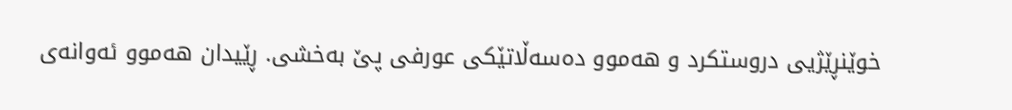خوێنڕێژیی دروستكرد و هەموو دەسەڵاتێكی عورفی پێ بەخشی. ڕێیدان هەموو ئەوانەی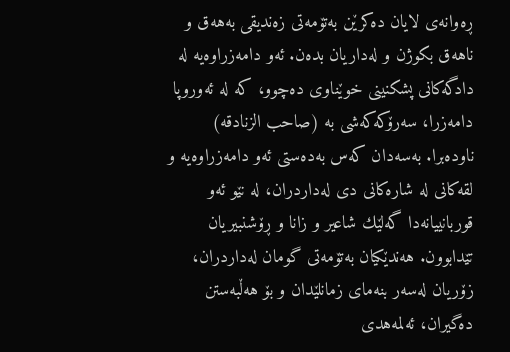ڕەوانەی لایان دەكرێن بەتۆمەتی زەندیقی بەهەق و ناهەق بكوژن و لەداریان بدەن. ئەو دامەزراوەیە لە دادگەكانی پشكنینی خوێناوی دەچوو، كە لە ئەوروپا دامەزرا، سەرۆكەكەشی بە (صاحب الزنادقە) ناودەبرا. بەسەدان كەس بەدەستی ئەو دامەزراوەیە و لقەكانی لە شارەكانی دی لەداردران، لە نێو ئەو قوربانییانەدا گەلێك شاعیر و زانا و ڕۆشنبیریان تێدابوون. هەندێكیان بەتۆمەتی گومان لەداردران، زۆریان لەسەر بنەمای زمانلێدان و بۆ هەڵبەستن دەگیران، ئەلمەهدی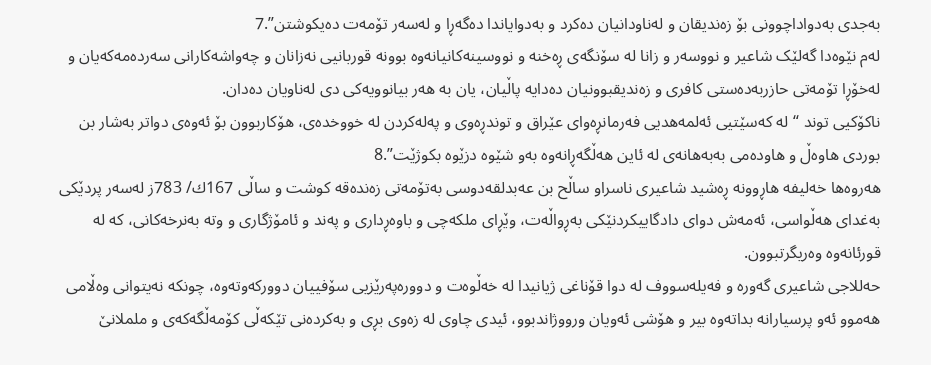بەجدی بەدواداچوونی بۆ زەندیقان و لەناودانیان دەكرد و بەدوایاندا دەگەڕا و لەسەر تۆمەت دەیكوشتن”.7
لەم نێوەدا گەلێک شاعیر و نووسەر و زانا لە سۆنگەی ڕەخنە و نووسینەکانیانەوە بوونە قوربانیی نەزانان و چەواشەکارانی سەردەمەکەیان و لەخۆڕا تۆمەتی حازربەدەستی کافری و زەندیقبوونیان دەدایە پاڵیان، یان بە هەر بیانوویەکی دی لەناویان دەدان.
ناکۆکیی توند “لە كەسێتیی ئەلمەهدیی فەرمانڕەوای عێراق و توندڕەوی و پەلەكردن لە خووخدەی، هۆكاربوون بۆ ئەوەی دواتر بەشار بن بوردی هاوەڵ و هاودەمی بەبەهانەی لە ئاین هەڵگەڕانەوە بەو شێوە دزێوە بكوژێت”.8
هەروەها خەلیفە هاڕوونە ڕەشید شاعیری ناسراو ساڵح بن عەبدلقەدوسی بەتۆمەتی زەندەقە كوشت و ساڵی 167ك/ 783ز لەسەر پردێكی بەغدای هەڵواسی، ئەمەش دوای دادگاییكردنێكی بەڕواڵەت، وێڕای ملكەچی و باوەڕداری و پەند و ئامۆژگاری و وتە بەنرخەكانی، كە لە قورئانەوە وەریگرتبوون.
حەللاجی شاعیری گەورە و فەیلەسووف لە دوا قۆناغی ژیانیدا لە خەڵوەت و دوورەپەرێزیی سۆفییان دوورکەوتەوە، چونکە نەیتوانی وەڵامی هەموو ئەو پرسیارانە بداتەوە بیر و هۆشی ئەویان ورووژاندبوو، ئیدی چاوی لە زەوی بڕی و بەکردەنی تێکەڵی کۆمەڵگەکەی و ململانێ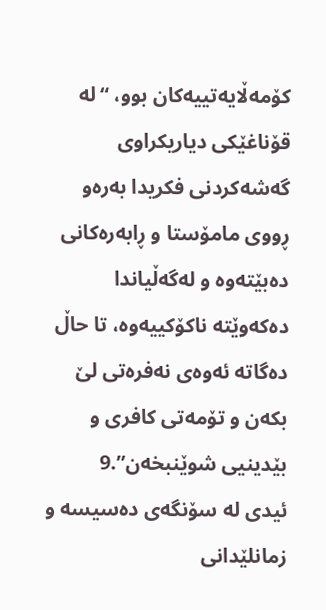کۆمەڵایەتییەکان بوو، “لە قۆناغێکی دیاریکراوی گەشەکردنی فکریدا بەرەو ڕووی مامۆستا و ڕابەرەکانی دەبێتەوە و لەگەڵیاندا دەکەوێتە ناکۆکییەوە، تا حاڵ دەگاتە ئەوەی نەفرەتی لێ بکەن و تۆمەتی کافری و بێدینیی شوێنبخەن”.9
ئیدی لە سۆنگەی دەسیسە و زمانلێدانی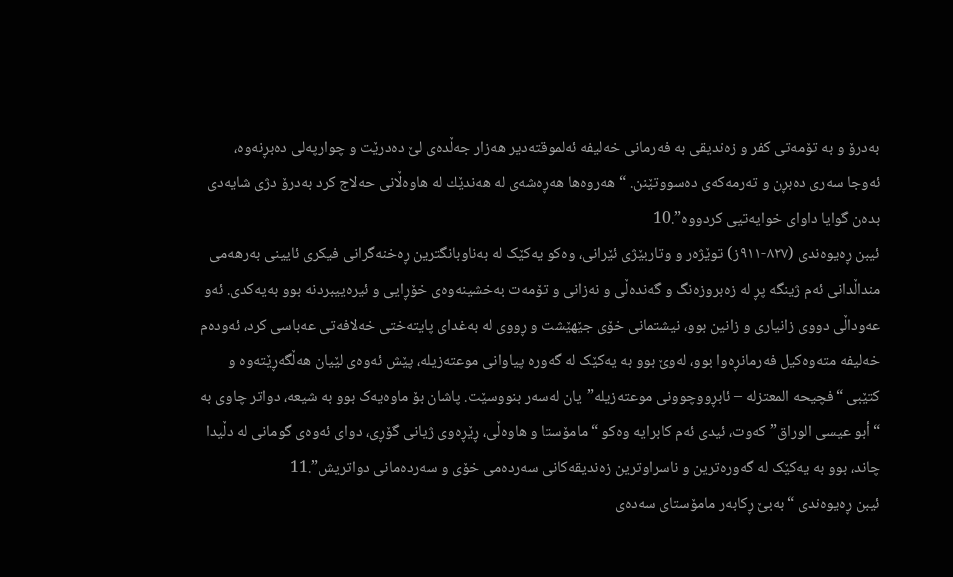بەدرۆ و بە تۆمەتی کفر و زەندیقی بە فەرمانی خەلیفە ئەلموقتەدیر هەزار جەڵدەی لێ دەدرێت و چوارپەلی دەبڕنەوە، ئەوجا سەری دەبڕن و تەرمەکەی دەسووتێنن. “هەروەها هەڕەشەی لە هەندێك لە هاوەڵانی حەلاج كرد بەدرۆ دژی شایەدی بدەن گوایا داوای خوایەتیی كردووە”.10
ئیبن ڕەیوەندی (٨٢٧-٩١١ز) توێژەر و وتاربێژی ئێرانی، وەکو یەکێک لە بەناوبانگترین ڕەخنەگرانی فیکری ئایینی بەرهەمی منداڵدانی ئەم ژینگە پڕ لە زەبروزەنگ و گەندەڵی و نەزانی و تۆمەت بەخشینەوەی خۆڕایی و ئیرەییبردنە بوو بەیەکدی. ئەو عەوداڵی دووی زانیاری و زانین بوو، نیشتمانی خۆی جێهێشت و ڕووی لە بەغدای پایتەختی خەلافەتی عەباسی کرد، ئەودەم خەلیفە متەوەکیل فەرمانڕەوا بوو، لەوێ بوو بە یەکێک لە گەورە پیاوانی موعتەزیلە، پێش ئەوەی لێیان هەڵگەڕێتەوە و کتێبی “فچیحە المعتزلە – ئابڕووچوونی موعتەزیلە”یان لەسەر بنووسێت. پاشان بۆ ماوەیەک بوو بە شیعە، دواتر چاوی بە “أبو عیسی الوراق” کەوت، ئیدی ئەم کابرایە وەکو “مامۆستا و هاوەڵی، ڕێڕەوی ژیانی گۆڕی، دوای ئەوەی گومانی لە دڵیدا چاند، بوو بە یەکێک لە گەورەترین و ناسراوترین زەندیقەکانی سەردەمی خۆی و سەردەمانی دواتریش”.11
ئیبن ڕەیوەندی “بەبێ ڕکابەر مامۆستای سەدەی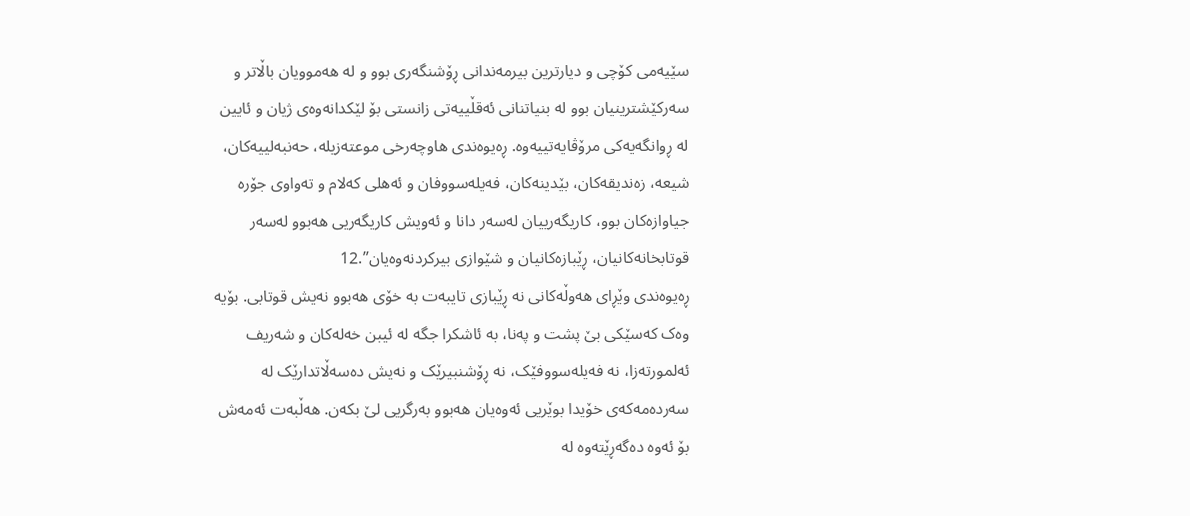سێیەمی کۆچی و دیارترین بیرمەندانی ڕۆشنگەری بوو و لە هەموویان باڵاتر و سەرکێشترینیان بوو لە بنیاتنانی ئەقڵییەتی زانستی بۆ لێکدانەوەی ژیان و ئایین لە ڕوانگەیەکی مرۆڤایەتییەوە. ڕەیوەندی هاوچەرخی موعتەزیلە، حەنبەلییەکان، شیعە، زەندیقەکان، بێدینەکان، فەیلەسووفان و ئەهلی کەلام و تەواوی جۆرە جیاوازەکان بوو، کاریگەرییان لەسەر دانا و ئەویش کاریگەریی هەبوو لەسەر قوتابخانەکانیان، ڕێبازەکانیان و شێوازی بیرکردنەوەیان”.12
ڕەیوەندی وێڕای هەوڵەکانی نە ڕێبازی تایبەت بە خۆی هەبوو نەیش قوتابی. بۆیە وەک کەسێکی بێ پشت و پەنا، بە ئاشکرا جگە لە ئیبن خەلەکان و شەریف ئەلمورتەزا، نە فەیلەسووفێک، نە ڕۆشنبیرێک و نەیش دەسەڵاتدارێک لە سەردەمەکەی خۆیدا بوێریی ئەوەیان هەبوو بەرگریی لێ بکەن. هەڵبەت ئەمەش بۆ ئەوە دەگەڕێتەوە لە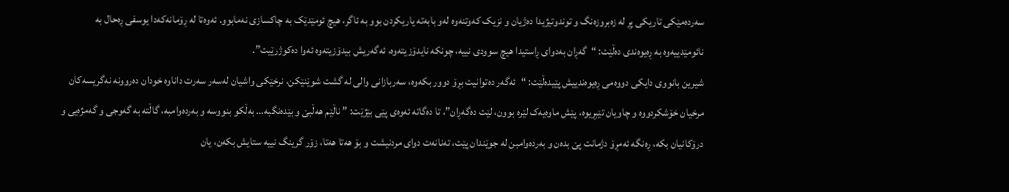سەردەمێکی تاریکی پڕ لە زەبروزەنگ و توندوتیژیدا دەژیان و نزیک کەوتنەوە لەو بابەتە یاریکردن بوو بە ئاگر، هیچ ئومێدێک بە چاکسازی نەمابوو. ئەوەتا لە ڕۆمانەکەدا یوسفی ڕەحال بە نائومێدییەوە بە ڕەیوەندی دەڵێت: “گەڕان بەدوای ڕاستیدا هیچ سوودی نییە، چونکە نایدۆزیتەوە، ئەگەریش بیدۆزیتەوە ئەوا دەکوژرێیت”.
شیرین بانووی دایکی دووەمی ڕەیوەندییش پێیدەڵێت: “ئەگەر دەتوانیت بڕۆ دوور بکەوە، سەربازانی والی لە گشت شوێنێکن، نرخێکی واشیان لەسەر سەرت داناوە خودان دەروونە نەگریسەکان مرخیان خۆشکردووە و چاویان تێبڕیوە، پێش ماوەیەک لێرە بوون، لێت دەگەڕان”، تا دەگاتە ئەوەی پێی بێژێت: ” ناڵێم هەڵبێ و بێدەنگبە… بەڵکو بنووسە و بەردەوامبە، گاڵتە بە گەوجی و گەمژەیی و درۆکانیان بکە، ڕەنگە ئەمڕۆ دژمانت پێ بدەن و بەردەوامبن لە جوێندان پێت، تەنانەت دوای مردنیشت و بۆ هەتا هەتا، زۆر گرینگ نییە ستایش بکەن، یان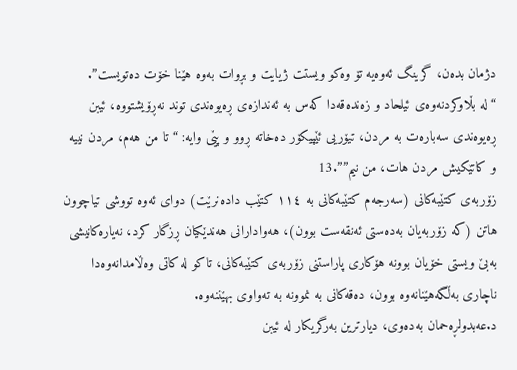دژمان بدەن، گرینگ ئەوەیە تۆ وەکو ویستت ژیایت و بڕوات بەوە هێنا خۆت دەتویست”.
“لە بڵاوکردنەوەی ئیلحاد و زەندەقەدا کەس بە ئەندازەی ڕەیوەندی توند نەڕۆیشتووە، ئیبن ڕەیوەندی سەبارەت بە مردن، تیۆریی ئێپیکۆر دەخاتە ڕوو و پێی وایە: “تا من هەم، مردن نییە و کاتێکیش مردن هات، من نیم””.13
زۆربەی کتێبەکانی (سەرجەم کتێبەکانی بە ١١٤ کتێب دادەنرێت) دوای ئەوە تووشی تیاچوون هاتن (کە زۆربەیان بەدەستی ئەنقەست بوون)، هەوادارانی هەندێکیان ڕزگار کرد، نەیارەکانیشی بەبێ ویستی خۆیان بوونە هۆکاری پاراستنی زۆربەی کتێبەکانی، تاكو لە کاتی وەڵامدانەوەدا ناچاری بەڵگەهێنانەوە بوون، دەقەکانی بە نموونە بە تەواوی بهێننەوە.
د.عەبدولڕەحمان بەدەوی، دیارترین بەرگریکار لە ئیبن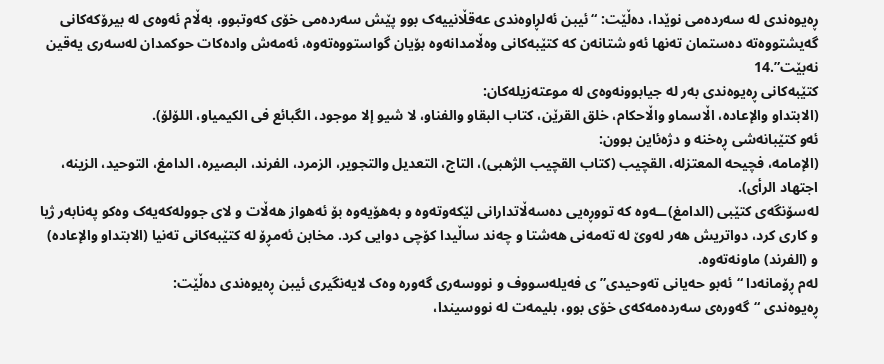ڕەیوەندی لە سەردەمی نوێدا، دەڵێت: “ئیبن ئەلڕاوەندی عەقڵانییەک بوو پێش سەردەمی خۆی کەوتبوو، بەڵام ئەوەی لە بیرۆکەکانی گەیشتووەتە دەستمان تەنها ئەو شتانەن کە کتێبەکانی وەڵامدانەوە بۆیان گواستووەتەوە، ئەمەش وادەکات حوکمدان لەسەری یەقین نەبێت”.14
کتێبەکانی ڕەیوەندی بەر لە جیابوونەوەی لە موعتەزیلەکان:
(الابتداو والإعادە، اڵاسماو واڵاحكام، خلق القرێن، كتاب البقاو والفناو، لا شیو إلا موجود، الگبائع فی الكیمیاو، اللۆلۆ).
ئەو کتێبانەشی ڕەخنە و دژەئاین بوون:
(الإمامە، فچیحە المعتزلە، القچیب (كتاب القچیب الژهبی)، التاج، التعدیل والتجویر، الزمرد، الفرند، البصیرە، الدامغ، التوحید، الزینە، اجتهاد الرأی).
لەسۆنگەی کتێبی (الدامغ)ــەوە کە تووڕەیی دەسەڵاتدارانی لێکەوتەوە و بەهۆیەوە بۆ ئەهواز هەڵات و لای جوولەکەیەک وەکو پەنابەر ژیا و کاری کرد، دواتریش هەر لەوێ لە تەمەنی هەشتا و چەند ساڵیدا کۆچی دوایی کرد. مخابن ئەمڕۆ لە کتێبەکانی تەنیا (الابتداو والإعادە) و (الفرند) ماونەتەوە.
لەم ڕۆمانەدا “ئەبو حەیانی تەوحیدی”ی فەیلەسووف و نووسەری گەورە وەک لایەنگیری ئیبن ڕەیوەندی دەڵێت:
ڕەیوەندی “گەورەی سەردەمەکەی خۆی بوو، بلیمەت لە نووسیندا،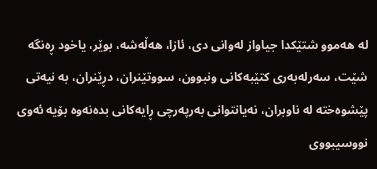لە هەموو شتێکدا جیاواز لەوانی دی، ئازا، هەڵەشە، بوێر، یاخود ڕەنگە شێت، سەرلەبەری کتێبەکانی ونبوون، سووتێنران، دڕێنران، بە نیەتی پێشوەختە لە ناوبران، نەیانتوانی بەرپەرچی ڕایەکانی بدەنەوە بۆیە ئەوی نووسیبووی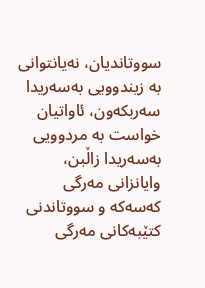سووتاندیان، نەیانتوانی بە زیندوویی بەسەریدا سەربکەون، ئاواتیان خواست بە مردوویی بەسەریدا زاڵبن، وایانزانی مەرگی کەسەکە و سووتاندنی کتێبەکانی مەرگی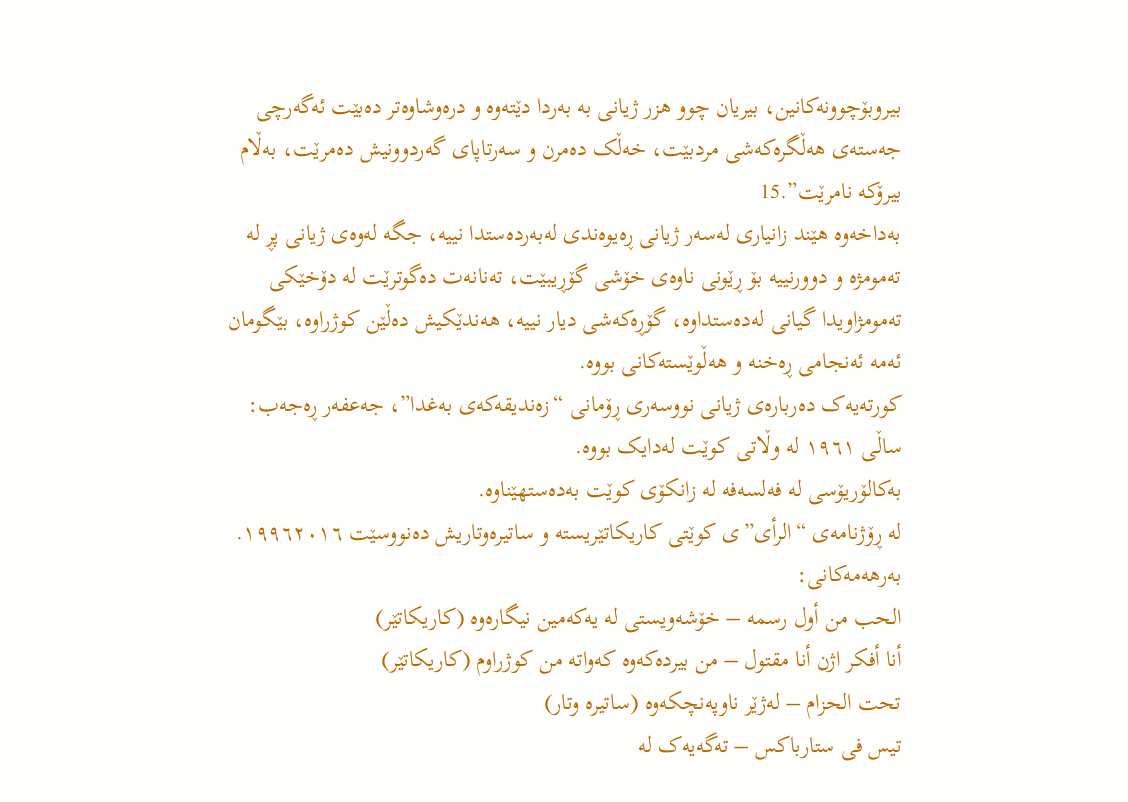بیروبۆچوونەکانین، بیریان چوو هزر ژیانی بە بەردا دێتەوە و درەوشاوەتر دەبێت ئەگەرچی جەستەی هەڵگرەکەشی مردبێت، خەڵک دەمرن و سەرتاپای گەردوونیش دەمرێت، بەڵام بیرۆکە نامرێت”.15
بەداخەوە هێند زانیاری لەسەر ژیانی ڕەیوەندی لەبەردەستدا نییە، جگە لەوەی ژیانی پڕ لە تەمومژە و دوورنییە بۆ ڕێونی ناوەی خۆشی گۆڕیبێت، تەنانەت دەگوترێت لە دۆخێکی تەمومژاویدا گیانی لەدەستداوە، گۆڕەکەشی دیار نییە، هەندێکیش دەڵێن کوژراوە، بێگومان ئەمە ئەنجامی ڕەخنە و هەڵوێستەکانی بووە.
کورتەیەک دەربارەی ژیانی نووسەری ڕۆمانی “زەندیقەکەی بەغدا”، جەعفەر ڕەجەب: ساڵی ١٩٦١ لە وڵاتی کوێت لەدایک بووە.
بەکالۆریۆسی لە فەلسەفە لە زانکۆی کوێت بەدەستهێناوە.
لە ڕۆژنامەی “الرأی”ی کوێتی کاریکاتێریستە و ساتیرەوتاریش دەنووسێت ١٩٩٦٢٠١٦.
بەرهەمەکانی:
الحب من أول رسمە – خۆشەویستی لە یەکەمین نیگارەوە (کاریکاتێر)
أنا أفکر اژن أنا مقتول – من بیردەکەوە کەواتە من کوژراوم (کاریکاتێر)
تحت الحزام – لەژێر ناوپەنچکەوە (ساتیرە وتار)
تیس فی ستارباكس – تەگەیەک لە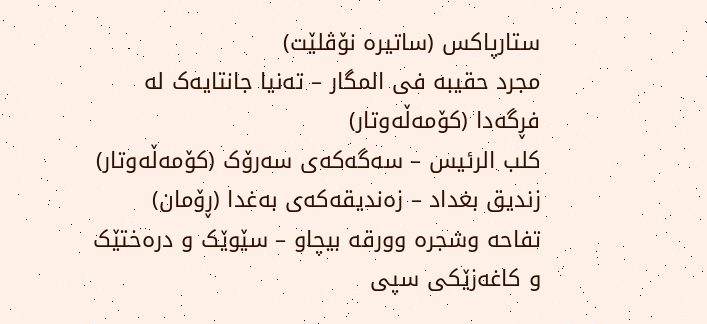ستارپاکس (ساتیرە نۆڤلێت)
مجرد حقیبە فی المگار – تەنیا جانتایەک لە فڕگەدا (کۆمەڵەوتار)
كلب الرئیس – سەگەکەی سەرۆک (کۆمەڵەوتار)
زندیق بغداد – زەندیقەکەی بەغدا (ڕۆمان)
تفاحە وشجرە وورقە بیچاو – سێوێک و درەختێک و کاغەزێکی سپی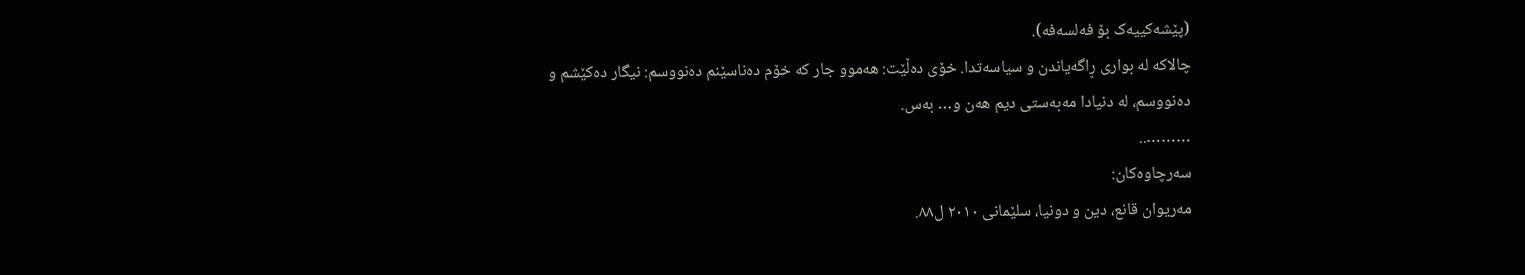(پێشەکییەک بۆ فەلسەفە).
چالاکە لە بواری ڕاگەیاندن و سیاسەتدا. خۆی دەڵێت: هەموو جار کە خۆم دەناسێنم دەنووسم: نیگار دەکێشم و دەنووسم، لە دنیادا مەبەستی دیم هەن و… بەس.
………..
سەرچاوەکان:
مەریوان قانع، دین و دونیا، سلێمانی ٢٠١٠ ل٨٨.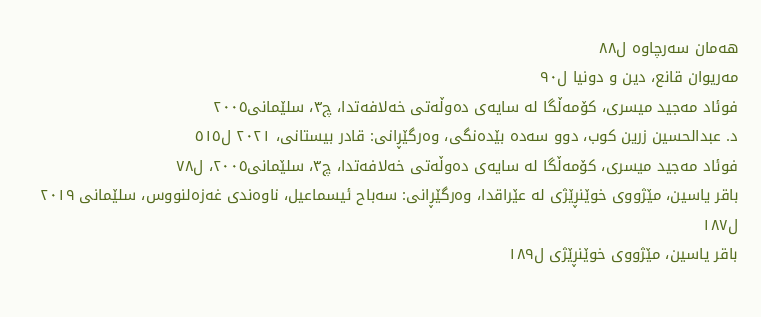هەمان سەرچاوە ل٨٨
مەریوان قانع، دین و دونیا ل٩٠
فوئاد مەجید میسری، کۆمەڵگا لە سایەی دەوڵەتی خەلافەتدا، چ٣، سلێمانی٢٠٠٥
د. عبدالحسین زرین کوب، دوو سەدە بێدەنگی، وەرگێڕانی: قادر بیستانی، ٢٠٢١ ل٥١٥
فوئاد مەجید میسری، کۆمەڵگا لە سایەی دەوڵەتی خەلافەتدا، چ٣، سلێمانی٢٠٠٥، ل٧٨
باقر یاسین، مێژووی خوێنڕێژی لە عێراقدا، وەرگێڕانی: سەباح ئیسماعیل، ناوەندی غەزەلنووس، سلێمانی ٢٠١٩ ل١٨٧
باقر یاسین، مێژووی خوێنڕێژی ل١٨٩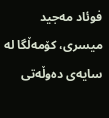فوئاد مەجید میسری، کۆمەڵگا لە سایەی دەوڵەتی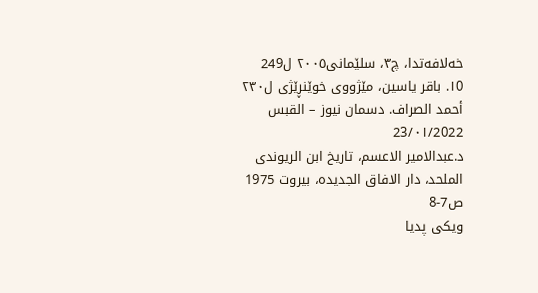خەلافەتدا، چ٣، سلێمانی٢٠٠٥ ل249
١0. باقر یاسین، مێژووی خوێنڕێژی ل٢٣٠
أحمد الصراف. دسمان نیوز – القبس 23/٠١/2022
د.عبدالامیر الاعسم، تاریخ ابن الریوندی الملحد، دار الافاق الجدیدە، بیروت 1975 ص7-8
ویکی پدیا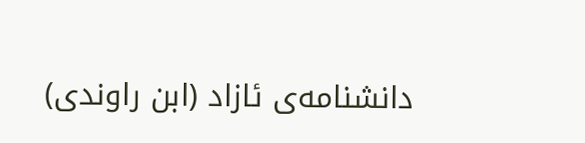دانشنامەی ئازاد (ابن راوندی)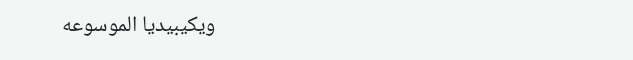ویكیبیدیا الموسوعە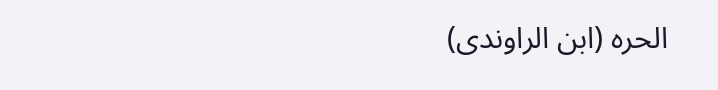الحرە (ابن الراوندی)